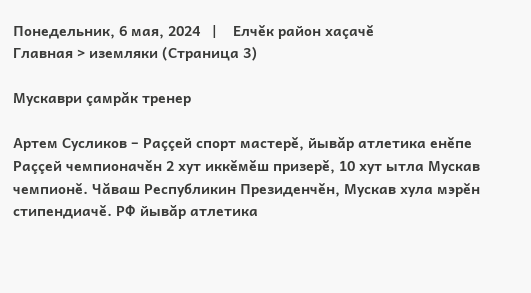Понедельник, 6 мая, 2024   |    Елчĕк район хаçачĕ
Главная > иземляки (Страница 3)

Мускаври çамрăк тренер

Артем Сусликов – Раççей спорт мастерĕ, йывăр атлетика енĕпе Раççей чемпионачĕн 2 хут иккĕмĕш призерĕ, 10 хут ытла Мускав чемпионĕ. Чăваш Республикин Президенчĕн, Мускав хула мэрĕн стипендиачĕ. РФ йывăр атлетика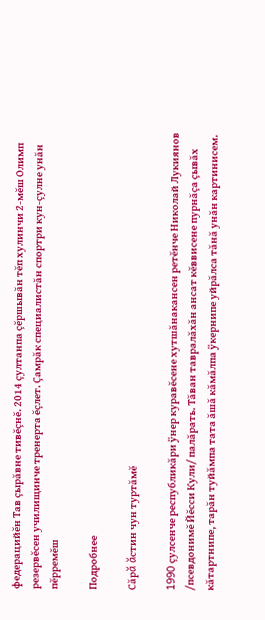федерацийĕн Тав çырăвне тивĕçнĕ. 2014 çултанпа çĕршывăн тĕп хулинчи 2-мĕш Олимп резервĕсен училищинче тренерта ĕçлет. Çамрăк специалистăн спортри кун-çулне унăн пĕрремĕш

Подробнее

Сăрă ăстин чун туртăмĕ

1990 çулсенче республикăри ÿнер куравĕсене хутшăнакансен ретĕнче Николай Лукиянов /псевдонимĕ Йĕсси Кули/ палăрать. Тăван тавралăхăн ансат кĕввисене пурнăçа çывăх кăтартнипе, тарăн туйăмпа тата ăшă кăмăлпа ÿкернипе уйрăлса тăнă унăн картинисем.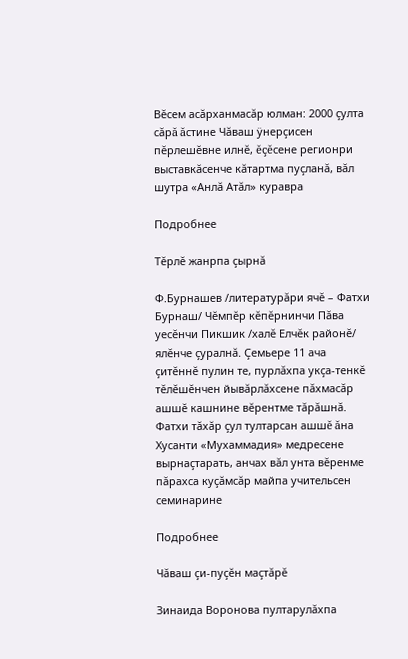Вĕсем асăрханмасăр юлман: 2000 çулта сăрă ăстине Чăваш ÿнерçисен пĕрлешĕвне илнĕ, ĕçĕсене регионри выставкăсенче кăтартма пуçланă, вăл шутра «Анлă Атăл» куравра

Подробнее

Тĕрлĕ жанрпа çырнă

Ф.Бурнашев /литературăри ячĕ – Фатхи Бурнаш/ Чĕмпĕр кĕпĕрнинчи Пăва уесĕнчи Пикшик /халĕ Елчĕк районĕ/ ялĕнче çуралнă. Çемьере 11 ача çитĕннĕ пулин те, пурлăхпа укçа-тенкĕ тĕлĕшĕнчен йывăрлăхсене пăхмасăр ашшĕ кашнине вĕрентме тăрăшнă. Фатхи тăхăр çул тултарсан ашшĕ ăна Хусанти «Мухаммадия» медресене вырнаçтарать, анчах вăл унта вĕренме пăрахса куçăмсăр майпа учительсен семинарине

Подробнее

Чăваш çи-пуçĕн маçтăрĕ

Зинаида Воронова пултарулăхпа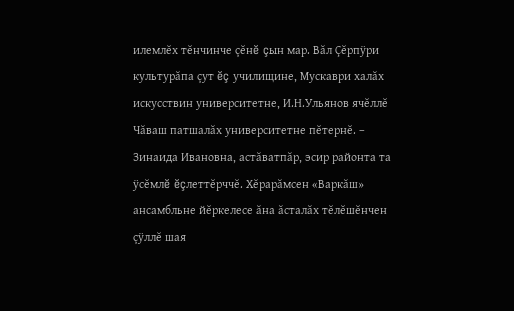илемлĕх тĕнчинче çĕнĕ çын мар. Вăл Çĕрпÿри культурăпа çут ĕç училищине, Мускаври халăх искусствин университетне, И.Н.Ульянов ячĕллĕ Чăваш патшалăх университетне пĕтернĕ. – Зинаида Ивановна, астăватпăр, эсир районта та ÿсĕмлĕ ĕçлеттĕрччĕ. Хĕрарăмсен «Варкăш» ансамбльне йĕркелесе ăна ăсталăх тĕлĕшĕнчен çÿллĕ шая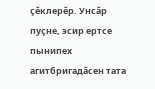çĕклерĕр. Унсăр пуçне, эсир ертсе пынипех агитбригадăсен тата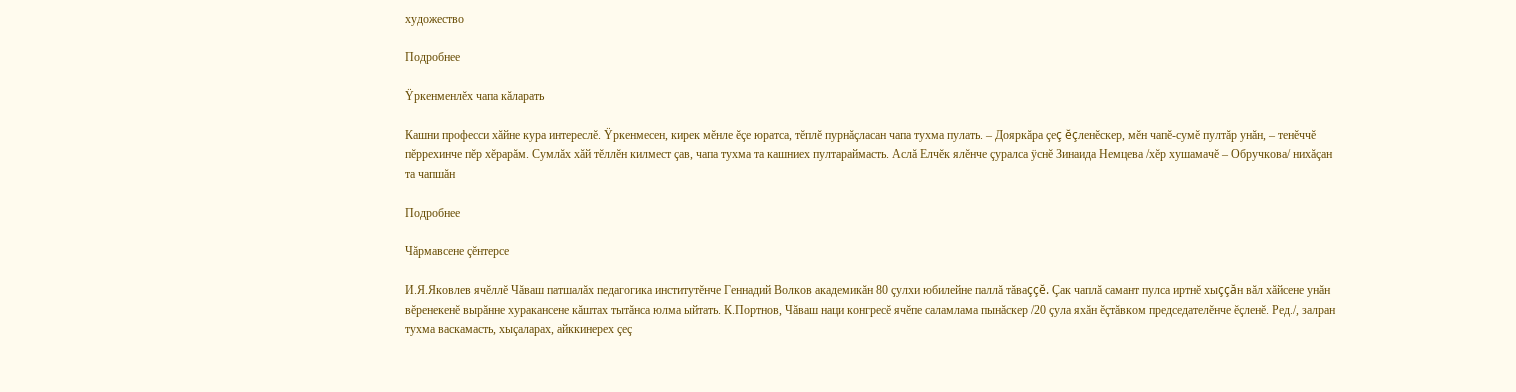художество

Подробнее

Ÿркенменлĕх чапа кăларать

Кашни професси хăйне кура интереслĕ. Ÿркенмесен, кирек мĕнле ĕçе юратса, тĕплĕ пурнăçласан чапа тухма пулать. – Дояркăра çеç ĕçленĕскер, мĕн чапĕ-сумĕ пултăр унăн, – тенĕччĕ пĕррехинче пĕр хĕрарăм. Сумлăх хăй тĕллĕн килмест çав, чапа тухма та кашниех пултараймасть. Аслă Елчĕк ялĕнче çуралса ÿснĕ Зинаида Немцева /хĕр хушамачĕ – Обручкова/ нихăçан та чапшăн

Подробнее

Чăрмавсене çĕнтерсе

И.Я.Яковлев ячĕллĕ Чăваш патшалăх педагогика институтĕнче Геннадий Волков академикăн 80 çулхи юбилейне паллă тăваççĕ. Çак чаплă самант пулса иртнĕ хыççăн вăл хăйсене унăн вĕренекенĕ вырăнне хуракансене кăштах тытăнса юлма ыйтать. К.Портнов, Чăваш наци конгресĕ ячĕпе саламлама пынăскер /20 çула яхăн ĕçтăвком председателĕнче ĕçленĕ. Ред./, залран тухма васкамасть, хыçаларах, айккинерех çеç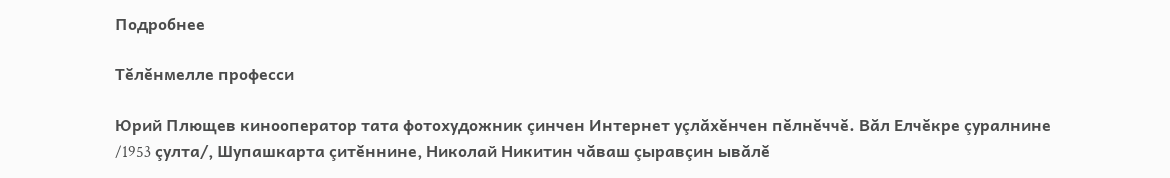Подробнее

Тĕлĕнмелле професси

Юрий Плющев кинооператор тата фотохудожник çинчен Интернет уçлăхĕнчен пĕлнĕччĕ. Вăл Елчĕкре çуралнине /1953 çулта/, Шупашкарта çитĕннине, Николай Никитин чăваш çыравçин ывăлĕ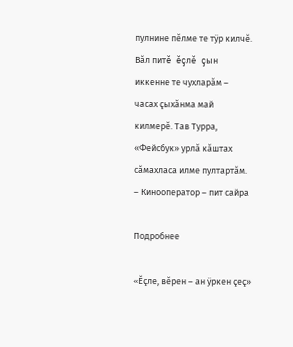пулнине пĕлме те тÿр килчĕ. Вăл питĕ ĕçлĕ çын иккенне те чухларăм – часах çыхăнма май килмерĕ. Тав Турра, «Фейсбук» урлă кăштах сăмахласа илме пултартăм. – Кинооператор – пит сайра

Подробнее

«Ĕçле, вĕрен – ан ÿркен çеç»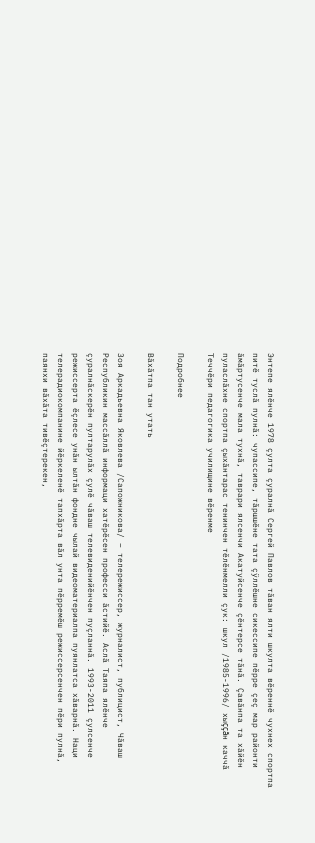Энтепе ялĕнче 1978 çулта çуралнă Сергей Павлов тăван ялти шкулта вĕреннĕ чухнех спортпа питĕ туслă пулнă: чупассипе, тăршшĕне тата çÿллĕшне сикессипе пĕрре çеç мар районти ăмăртусенче мала тухнă, таврари ялсенчи Акатуйсенче çĕнтерсе тăнă. Çавăнпа та хăйĕн пуласлăхне спортпа çыхăнтарас тенинчен тĕлĕнмелли çук: шкул /1985-1996/ хыççăн каччă Теччĕри педагогика училищине вĕренме

Подробнее

Вăхăтпа тан утать

Зоя Аркадьевна Яковлева /Сапожникова/ – телережиссер, журналист, публицист, Чăваш Республикин массăллă информаци хатĕрĕсен професси ăстийĕ. Аслă Таяпа ялĕнче çуралнăскерĕн пултарулăх çулĕ чăваш телевиденийĕнчен пуçланнă. 1993-2011 çулсенче режиссерта ĕçлесе унăн ылтăн фондне чылай видеоматериалпа пуянлатса хăварнă. Наци телерадиокомпанине йĕркеленĕ тапхăрта вăл унта пĕрремĕш режиссерсенчен пĕри пулнă, паянхи вăхăта тивĕçтерекен,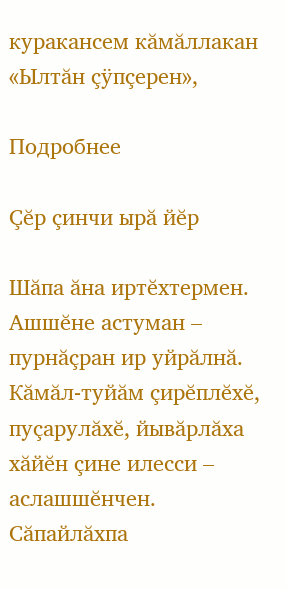куракансем кăмăллакан «Ылтăн çÿпçерен»,

Подробнее

Çĕр çинчи ырă йĕр

Шăпа ăна иртĕхтермен. Ашшĕне астуман – пурнăçран ир уйрăлнă. Кăмăл-туйăм çирĕплĕхĕ, пуçарулăхĕ, йывăрлăха хăйĕн çине илесси – аслашшĕнчен. Сăпайлăхпа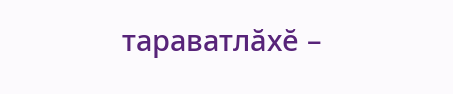тараватлăхĕ –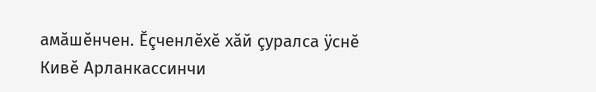амăшĕнчен. Ĕçченлĕхĕ хăй çуралса ÿснĕ Кивĕ Арланкассинчи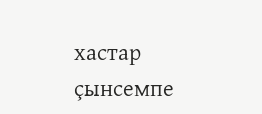хастар çынсемпе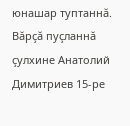юнашар туптаннă. Вăрçă пуçланнă çулхине Анатолий Димитриев 15-ре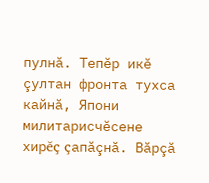пулнă. Тепĕр икĕ çултан фронта тухса кайнă, Япони милитарисчĕсене хирĕç çапăçнă. Вăрçă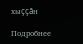хыççăн

Подробнее